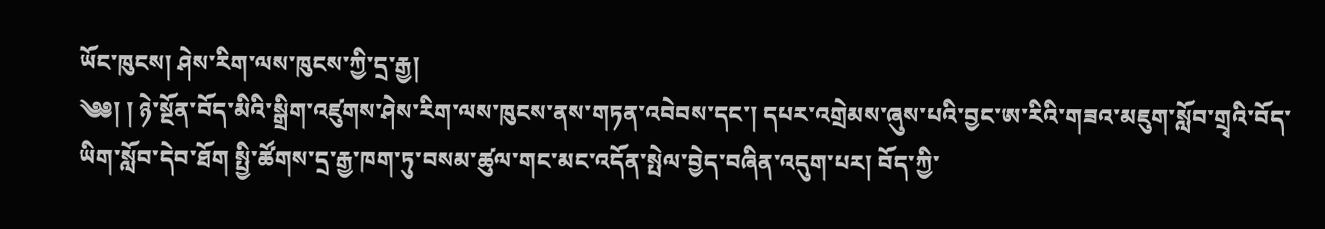ཡོང་ཁུངས། ཤེས་རིག་ལས་ཁུངས་ཀྱི་དྲ་རྒྱ།
༄༅། ། ཉེ་སྔོན་བོད་མིའི་སྒྲིག་འཛུགས་ཤེས་རིག་ལས་ཁུངས་ནས་གཏན་འབེབས་དང་། དཔར་འགྲེམས་ཞུས་པའི་བྱང་ཨ་རིའི་གཟའ་མཇུག་སློབ་གྲྭའི་བོད་ཡིག་སློབ་དེབ་ཐོག སྤྱི་ཚོགས་དྲ་རྒྱ་ཁག་ཏུ་བསམ་ཚུལ་གང་མང་འདོན་སྤེལ་བྱེད་བཞིན་འདུག་པར། བོད་ཀྱི་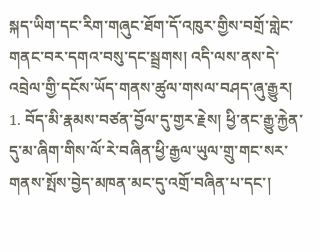སྐད་ཡིག་དང་རིག་གཞུང་ཐོག་དོ་འཁུར་གྱིས་བགྲོ་གླེང་གནང་བར་དགའ་བསུ་དང་སྦྲགས། འདི་ལས་ནས་དེ་འབྲེལ་གྱི་དངོས་ཡོད་གནས་ཚུལ་གསལ་བཤད་ཞུ་རྒྱུར།
1. བོད་མི་རྣམས་བཙན་བྱོལ་དུ་གྱར་རྗེས། ཕྱི་ནང་རྒྱུ་རྐྱེན་དུ་མ་ཞིག་གིས་ལོ་རེ་བཞིན་ཕྱི་རྒྱལ་ཡུལ་གྲུ་གང་སར་གནས་སྤོས་བྱེད་མཁན་མང་དུ་འགྲོ་བཞིན་པ་དང་།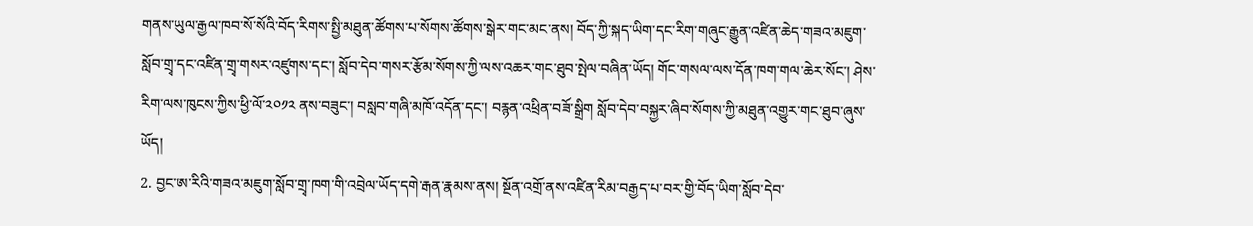གནས་ཡུལ་རྒྱལ་ཁབ་སོ་སོའི་བོད་རིགས་སྤྱི་མཐུན་ཚོགས་པ་སོགས་ཚོགས་སྒེར་གང་མང་ནས། བོད་ཀྱི་སྐད་ཡིག་དང་རིག་གཞུང་རྒྱུན་འཛིན་ཆེད་གཟའ་མཇུག་སློབ་གྲྭ་དང་འཛིན་གྲྭ་གསར་འཛུགས་དང་། སློབ་དེབ་གསར་རྩོམ་སོགས་ཀྱི་ལས་འཆར་གང་ཐུབ་སྤེལ་བཞིན་ཡོད། གོང་གསལ་ལས་དོན་ཁག་གལ་ཆེར་སོང་། ཤེས་རིག་ལས་ཁུངས་ཀྱིས་ཕྱི་ལོ་༢༠༡༢ ནས་བཟུང་། བསླབ་གཞི་མཁོ་འདོན་དང་། བརྙན་འཕྲིན་བཟོ་སྒྲིག སློབ་དེབ་བསྐྱར་ཞིབ་སོགས་ཀྱི་མཐུན་འགྱུར་གང་ཐུབ་ཞུས་ཡོད།
2. བྱང་ཨ་རིའི་གཟའ་མཇུག་སློབ་གྲྭ་ཁག་གི་འབྲེལ་ཡོད་དགེ་རྒན་རྣམས་ནས། སྔོན་འགྲོ་ནས་འཛིན་རིམ་བརྒྱད་པ་བར་གྱི་བོད་ཡིག་སློབ་དེབ་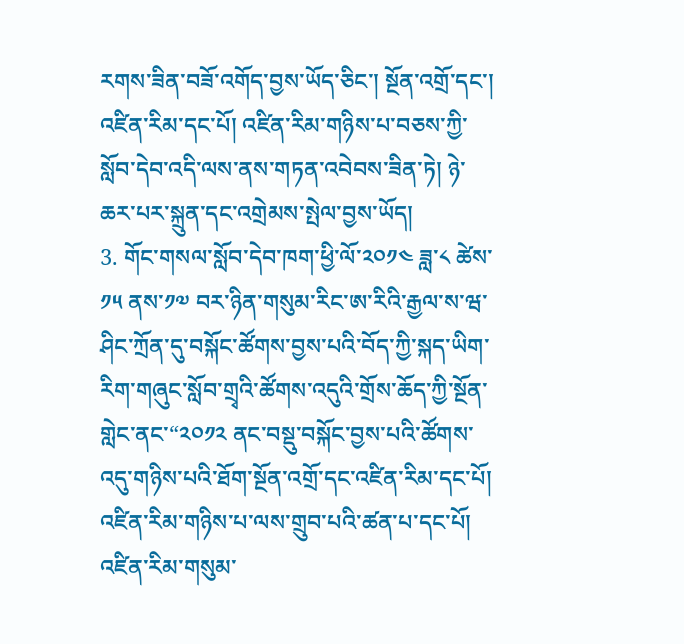རགས་ཟིན་བཟོ་འགོད་བྱས་ཡོད་ཅིང་། སྔོན་འགྲོ་དང་། འཛིན་རིམ་དང་པོ། འཛིན་རིམ་གཉིས་པ་བཅས་ཀྱི་སློབ་དེབ་འདི་ལས་ནས་གཏན་འབེབས་ཟིན་ཏེ། ཉེ་ཆར་པར་སྐྲུན་དང་འགྲེམས་སྤེལ་བྱས་ཡོད།
3. གོང་གསལ་སློབ་དེབ་ཁག་ཕྱི་ལོ་༢༠༡༤ ཟླ་༨ ཚེས་༡༥ ནས་༡༧ བར་ཉིན་གསུམ་རིང་ཨ་རིའི་རྒྱལ་ས་ཝ་ཤིང་ཀྲོན་དུ་བསྐོང་ཚོགས་བྱས་པའི་བོད་ཀྱི་སྐད་ཡིག་རིག་གཞུང་སློབ་གྲྭའི་ཚོགས་འདུའི་གྲོས་ཆོད་ཀྱི་སྔོན་གླེང་ནང་“༢༠༡༢ ནང་བསྡུ་བསྐོང་བྱས་པའི་ཚོགས་འདུ་གཉིས་པའི་ཐོག་སྔོན་འགྲོ་དང་འཛིན་རིམ་དང་པོ། འཛིན་རིམ་གཉིས་པ་ལས་གྲུབ་པའི་ཚན་པ་དང་པོ། འཛིན་རིམ་གསུམ་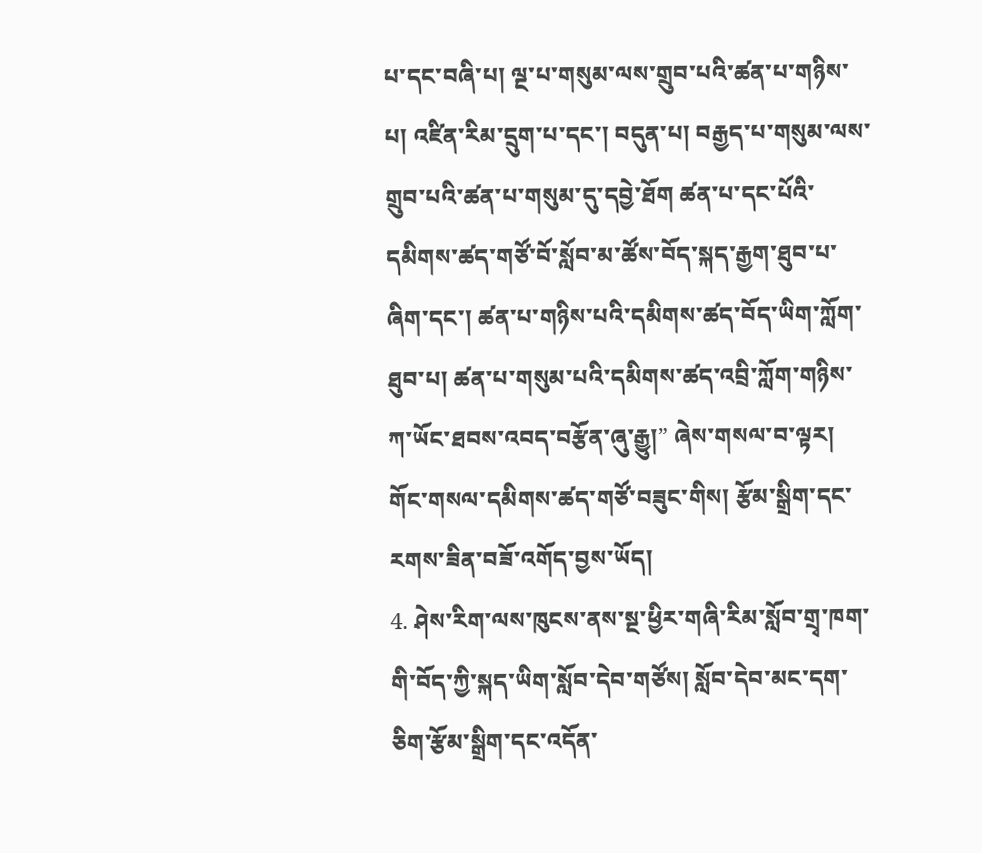པ་དང་བཞི་པ། ལྔ་པ་གསུམ་ལས་གྲུབ་པའི་ཚན་པ་གཉིས་པ། འཛིན་རིམ་དྲུག་པ་དང་། བདུན་པ། བརྒྱད་པ་གསུམ་ལས་གྲུབ་པའི་ཚན་པ་གསུམ་དུ་དབྱེ་ཐོག ཚན་པ་དང་པོའི་དམིགས་ཚད་གཙོ་བོ་སློབ་མ་ཚོས་བོད་སྐད་རྒྱག་ཐུབ་པ་ཞིག་དང་། ཚན་པ་གཉིས་པའི་དམིགས་ཚད་བོད་ཡིག་ཀློག་ཐུབ་པ། ཚན་པ་གསུམ་པའི་དམིགས་ཚད་འབྲི་ཀློག་གཉིས་ཀ་ཡོང་ཐབས་འབད་བརྩོན་ཞུ་རྒྱུ།” ཞེས་གསལ་བ་ལྟར། གོང་གསལ་དམིགས་ཚད་གཙོ་བཟུང་གིས། རྩོམ་སྒྲིག་དང་རགས་ཟིན་བཟོ་འགོད་བྱས་ཡོད།
4. ཤེས་རིག་ལས་ཁུངས་ནས་སྔ་ཕྱིར་གཞི་རིམ་སློབ་གྲྭ་ཁག་གི་བོད་ཀྱི་སྐད་ཡིག་སློབ་དེབ་གཙོས། སློབ་དེབ་མང་དག་ཅིག་རྩོམ་སྒྲིག་དང་འདོན་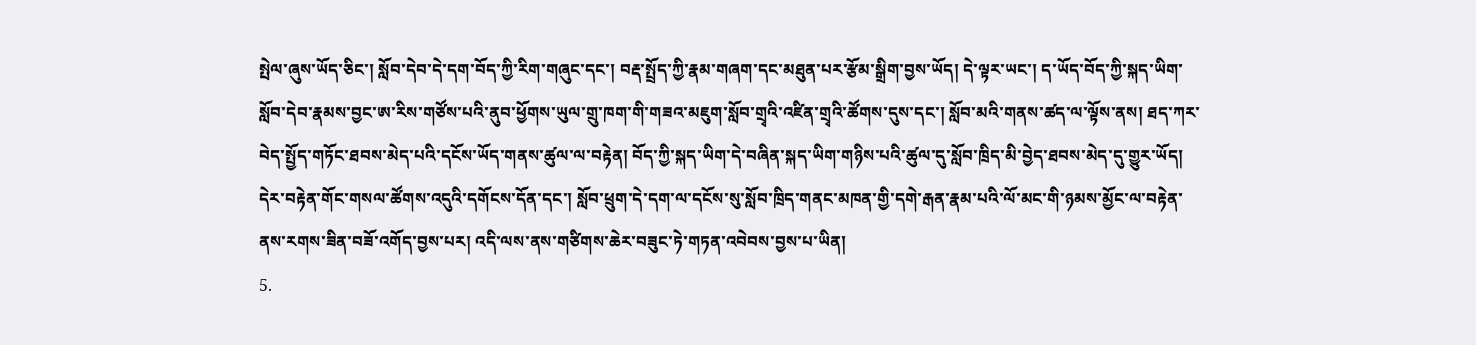སྤེལ་ཞུས་ཡོད་ཅིང་། སློབ་དེབ་དེ་དག་བོད་ཀྱི་རིག་གཞུང་དང་། བརྡ་སྤྲོད་ཀྱི་རྣམ་གཞག་དང་མཐུན་པར་རྩོམ་སྒྲིག་བྱས་ཡོད། དེ་ལྟར་ཡང་། ད་ཡོད་བོད་ཀྱི་སྐད་ཡིག་སློབ་དེབ་རྣམས་བྱང་ཨ་རིས་གཙོས་པའི་ནུབ་ཕྱོགས་ཡུལ་གྲུ་ཁག་གི་གཟའ་མཇུག་སློབ་གྲྭའི་འཛིན་གྲྭའི་ཚོགས་དུས་དང་། སློབ་མའི་གནས་ཚད་ལ་ལྟོས་ནས། ཐད་ཀར་བེད་སྤྱོད་གཏོང་ཐབས་མེད་པའི་དངོས་ཡོད་གནས་ཚུལ་ལ་བརྟེན། བོད་ཀྱི་སྐད་ཡིག་དེ་བཞིན་སྐད་ཡིག་གཉིས་པའི་ཚུལ་དུ་སློབ་ཁྲིད་མི་བྱེད་ཐབས་མེད་དུ་གྱུར་ཡོད། དེར་བརྟེན་གོང་གསལ་ཚོགས་འདུའི་དགོངས་དོན་དང་། སློབ་ཕྲུག་དེ་དག་ལ་དངོས་སུ་སློབ་ཁྲིད་གནང་མཁན་གྱི་དགེ་རྒན་རྣམ་པའི་ལོ་མང་གི་ཉམས་མྱོང་ལ་བརྟེན་ནས་རགས་ཟིན་བཟོ་འགོད་བྱས་པར། འདི་ལས་ནས་གཙིགས་ཆེར་བཟུང་ཏེ་གཏན་འབེབས་བྱས་པ་ཡིན།
5.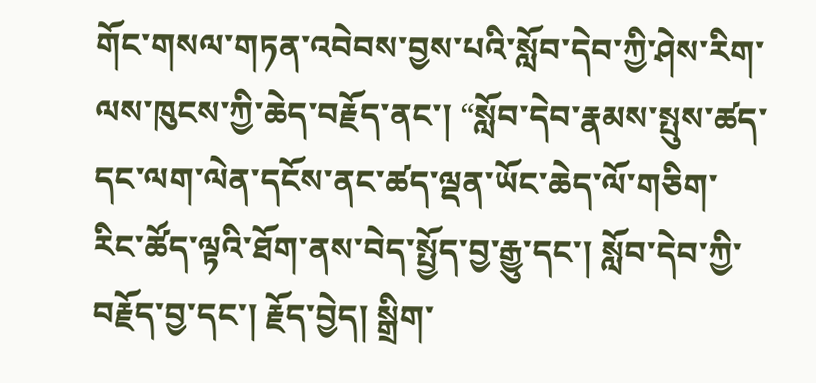གོང་གསལ་གཏན་འབེབས་བྱས་པའི་སློབ་དེབ་ཀྱི་ཤེས་རིག་ལས་ཁུངས་ཀྱི་ཆེད་བརྗོད་ནང་། “སློབ་དེབ་རྣམས་སྤུས་ཚད་དང་ལག་ལེན་དངོས་ནང་ཚད་ལྡན་ཡོང་ཆེད་ལོ་གཅིག་རིང་ཚོད་ལྟའི་ཐོག་ནས་བེད་སྤྱོད་བྱ་རྒྱུ་དང་། སློབ་དེབ་ཀྱི་བརྗོད་བྱ་དང་། རྗོད་བྱེད། སྒྲིག་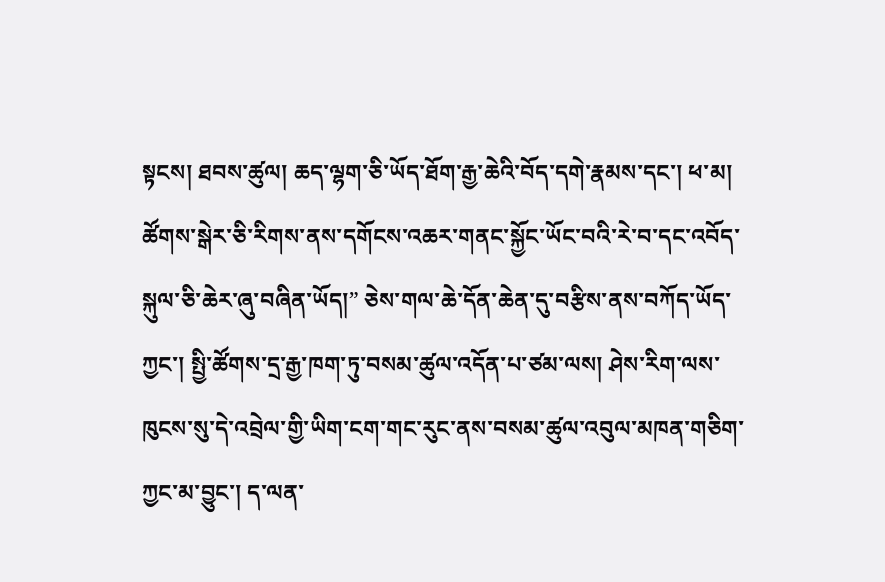སྟངས། ཐབས་ཚུལ། ཆད་ལྷག་ཅི་ཡོད་ཐོག་རྒྱ་ཆེའི་བོད་དགེ་རྣམས་དང་། ཕ་མ། ཚོགས་སྒེར་ཅི་རིགས་ནས་དགོངས་འཆར་གནང་སྐྱོང་ཡོང་བའི་རེ་བ་དང་འབོད་སྐུལ་ཅི་ཆེར་ཞུ་བཞིན་ཡོད།” ཅེས་གལ་ཆེ་དོན་ཆེན་དུ་བརྩིས་ནས་བཀོད་ཡོད་ཀྱང་། སྤྱི་ཚོགས་དྲ་རྒྱ་ཁག་ཏུ་བསམ་ཚུལ་འདོན་པ་ཙམ་ལས། ཤེས་རིག་ལས་ཁུངས་སུ་དེ་འབྲེལ་གྱི་ཡིག་ངག་གང་རུང་ནས་བསམ་ཚུལ་འབུལ་མཁན་གཅིག་ཀྱང་མ་བྱུང་། ད་ལན་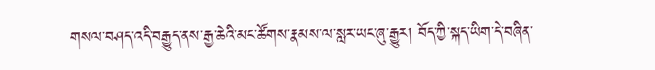གསལ་བཤད་འདི་བརྒྱུད་ནས་རྒྱ་ཆེའི་མང་ཚོགས་རྣམས་ལ་སླར་ཡང་ཞུ་རྒྱུར། བོད་ཀྱི་སྐད་ཡིག་དེ་བཞིན་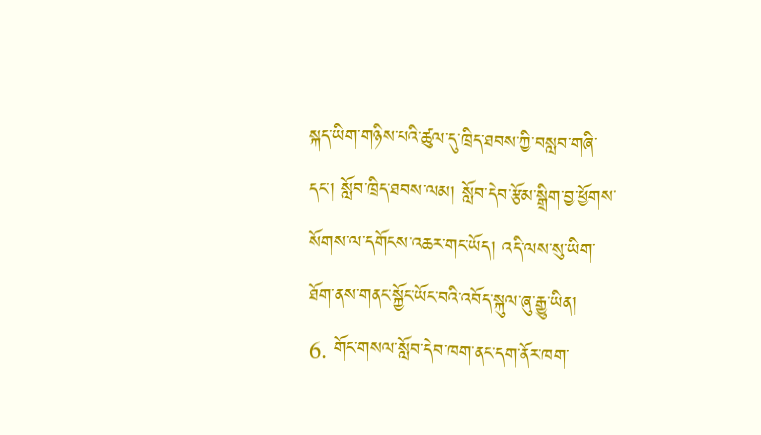སྐད་ཡིག་གཉིས་པའི་ཚུལ་དུ་ཁྲིད་ཐབས་ཀྱི་བསླབ་གཞི་དང་། སློབ་ཁྲིད་ཐབས་ལམ། སློབ་དེབ་རྩོམ་སྒྲིག་བྱ་ཕྱོགས་སོགས་ལ་དགོངས་འཆར་གང་ཡོད། འདི་ལས་སུ་ཡིག་ཐོག་ནས་གནང་སྐྱོང་ཡོང་བའི་འབོད་སྐུལ་ཞུ་རྒྱུ་ཡིན།
6. གོང་གསལ་སློབ་དེབ་ཁག་ནང་དག་ནོར་ཁག་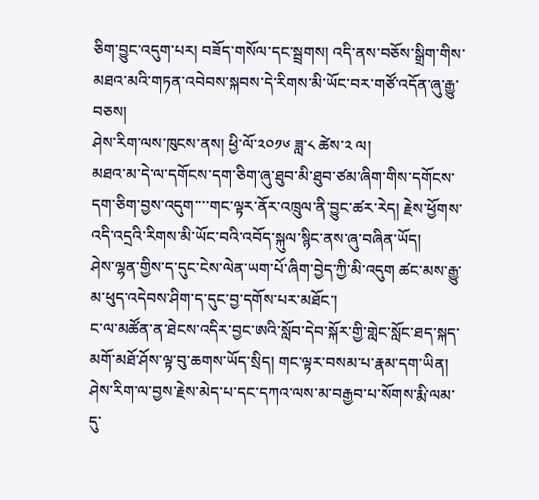ཅིག་བྱུང་འདུག་པར། བཟོད་གསོལ་དང་སྦྲགས། འདི་ནས་བཅོས་སྒྲིག་གིས་མཐའ་མའི་གཏན་འབེབས་སྐབས་དེ་རིགས་མི་ཡོང་བར་གཙོ་འདོན་ཞུ་རྒྱུ་བཅས།
ཤེས་རིག་ལས་ཁུངས་ནས། ཕྱི་ལོ་༢༠༡༦ ཟླ་༨ ཚེས་༢ ལ།
མཐའ་མ་དེ་ལ་དགོངས་དག་ཅིག་ཞུ་ཐུབ་མི་ཐུབ་ཙམ་ཞིག་གིས་དགོངས་དག་ཅིག་བྱས་འདུག་་་་གང་ལྟར་ནོར་འཁྲུལ་ནི་བྱུང་ཚར་རེད། རྗེས་ཕྱོགས་འདི་འདྲའི་རིགས་མི་ཡོང་བའི་འབོད་སྐུལ་སྙིང་ནས་ཞུ་བཞིན་ཡོད།
ཤེས་ལྷན་གྱིས་ད་དུང་ངེས་ལེན་ཡག་པོ་ཞིག་བྱེད་ཀྱི་མི་འདུག ཚང་མས་རྒྱུ་མ་ཕུད་འདེབས་ཤིག་ད་དུང་བྱ་དགོས་པར་མཐོང་།
ང་ལ་མཚོན་ན་ཐེངས་འདིར་བྱང་ཨའི་སློབ་དེབ་སྐོར་གྱི་གླེང་སློང་ཐད་སྐད་མགོ་མཐོ་ཤོས་ལྟ་བུ་ཆགས་ཡོད་སྲིད། གང་ལྟར་བསམ་པ་རྣམ་དག་ཡིན། ཤེས་རིག་ལ་བྱས་རྗེས་མེད་པ་དང་དཀའ་ལས་མ་བརྒྱབ་པ་སོགས་རྨི་ལམ་དུ་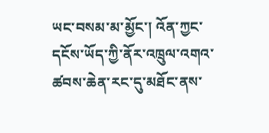ཡང་བསམ་མ་མྱོང་། འོན་ཀྱང་དངོས་ཡོད་ཀྱི་ནོར་འཁྲུལ་འགའ་ཚབས་ཆེན་རང་དུ་མཐོང་ནས་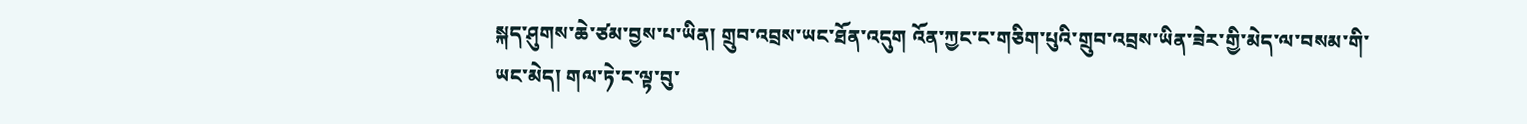སྐད་ཤུགས་ཆེ་ཙམ་བྱས་པ་ཡིན། གྲུབ་འབྲས་ཡང་ཐོན་འདུག འོན་ཀྱང་ང་གཅིག་པུའི་གྲུབ་འབྲས་ཡིན་ཟེར་གྱི་མེད་ལ་བསམ་གི་ཡང་མེད། གལ་ཏེ་ང་ལྟ་བུ་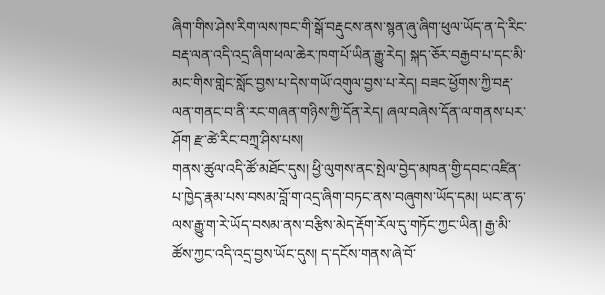ཞིག་གིས་ཤེས་རིག་ལས་ཁང་གི་སྒོ་བརྡུངས་ནས་སྙན་ཞུ་ཞིག་ཕུལ་ཡོད་ན་དེ་རིང་བརྡ་ལན་འདི་འདྲ་ཞིག་ཕལ་ཆེར་ཁག་པོ་ཡིན་རྒྱུ་རེད། སྐད་ཅོར་བརྒྱབ་པ་དང་མི་མང་གིས་གླེང་སློང་བྱས་པ་དེས་གཡོ་འགུལ་བྱས་པ་རེད། བཟང་ཕྱོགས་ཀྱི་བརྡ་ལན་གནང་བ་ནི་རང་གཞན་གཉིས་ཀྱི་དོན་རེད། ཞལ་བཞེས་དོན་ལ་གནས་པར་ཤོག རྫ་ཚེ་རིང་བཀྲ྄་ཤིས་པས།
གནས་ཚུལ་འདི་ཚོ་མཐོང་དུས། ཕྱི་ལུགས་ནང་སྤེལ་བྱེད་མཁན་གྱི་དབང་འཛིན་པ་ཁྱེད་རྣམ་པས་བསམ་བློ་ག་འདྲ་ཞིག་བཏང་ནས་བཞུགས་ཡོད་དམ། ཡང་ན་ཧ་ལས་རྒྱུ་ག་རེ་ཡོད་བསམ་ནས་བརྩིས་མེད་རྡོག་རོལ་དུ་གཏོང་ཀྱང་ཡིན། རྒྱ་མི་ཚོས་ཀྱང་འདི་འདྲ་བྱས་ཡོང་དུས། ད་དངོས་གནས་ཞེ་བོ་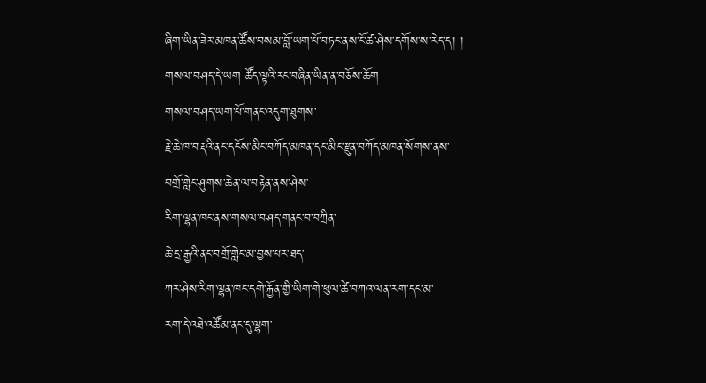ཞིག་ཡིན་ཟེར་མཁན་ཚོས་བསམ་བློ་ཡག་པོ་བཏང་ནས་ངོ་ཚ་ཤེས་དགོས་ས་རེད་ད། །
གསལ་བཤད་དེ་ཡག ཚོད་ལྟའི་རང་བཞིན་ཡིན་ན་བཅོས་ཆོག
གསལ་བཤད་ཡག་པོ་གནང་འདུག་ཐུགས་
རྗེ་ཆེ་ཁ་བརྡའི་ནང་དངོས་མིང་བཀོད་མཁན་དང་མིང་རྫུན་བཀོད་མཁན་སོགས་ནས་
བགྲོ་གླེང་ཤུགས་ཆེན་ལ་བརྟེན་ནས་ཤེས་
རིག་ལྷན་ཁང་ནས་གསལ་བཤད་གནང་བ་བཀྲིན་
ཆེ་དྲ་རྒྱའི་ནང་བགྲོ་གླེང་མ་བྱས་པར་ཐད་
ཀར་ཤེས་རིག་ལྷན་ཁང་དགེ་རྐྱོན་གྱི་ཡིག་གེ་ཕུལ་ཚེ་བཀའ་ལན་རག་དང་མ་
རག་དེ་འཐེ་འཚོམ་ནང་དུ་ལྷག་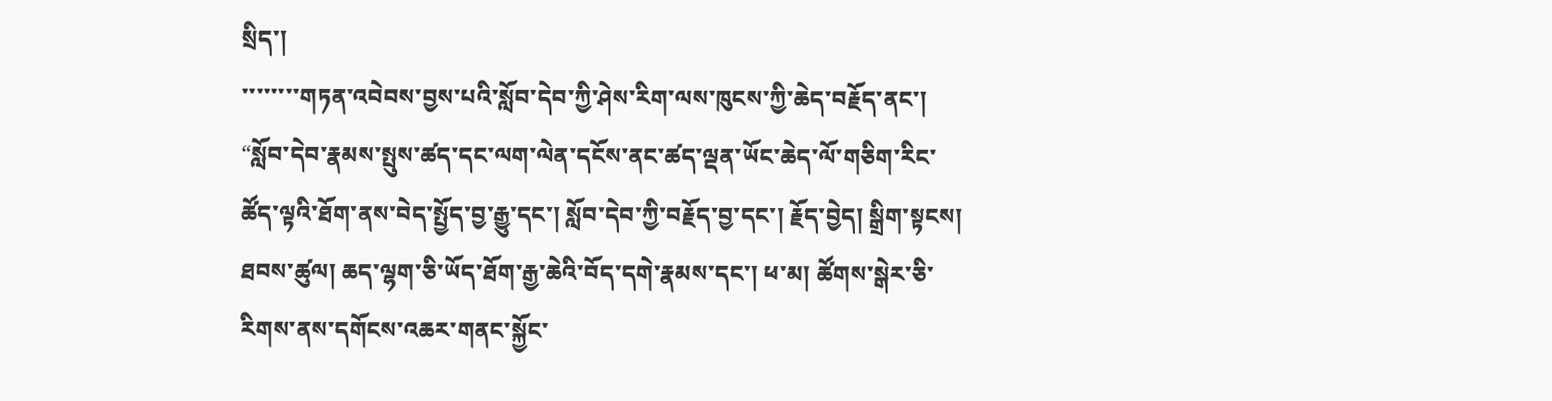སྲིད་།
་་་་་་་་གཏན་འབེབས་བྱས་པའི་སློབ་དེབ་ཀྱི་ཤེས་རིག་ལས་ཁུངས་ཀྱི་ཆེད་བརྗོད་ནང་། “སློབ་དེབ་རྣམས་སྤུས་ཚད་དང་ལག་ལེན་དངོས་ནང་ཚད་ལྡན་ཡོང་ཆེད་ལོ་གཅིག་རིང་ཚོད་ལྟའི་ཐོག་ནས་བེད་སྤྱོད་བྱ་རྒྱུ་དང་། སློབ་དེབ་ཀྱི་བརྗོད་བྱ་དང་། རྗོད་བྱེད། སྒྲིག་སྟངས། ཐབས་ཚུལ། ཆད་ལྷག་ཅི་ཡོད་ཐོག་རྒྱ་ཆེའི་བོད་དགེ་རྣམས་དང་། ཕ་མ། ཚོགས་སྒེར་ཅི་རིགས་ནས་དགོངས་འཆར་གནང་སྐྱོང་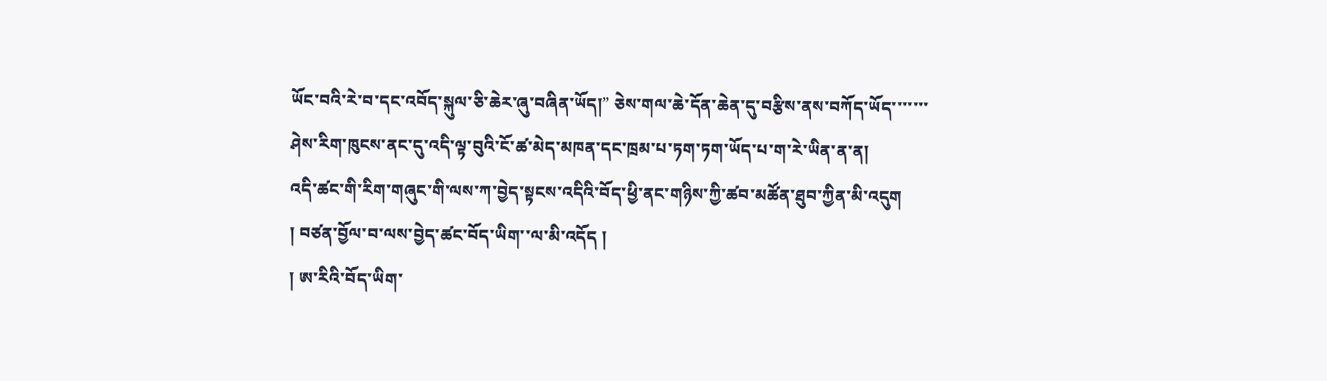ཡོང་བའི་རེ་བ་དང་འབོད་སྐུལ་ཅི་ཆེར་ཞུ་བཞིན་ཡོད།” ཅེས་གལ་ཆེ་དོན་ཆེན་དུ་བརྩིས་ནས་བཀོད་ཡོད་་་་་་་
ཤེས་རིག་ཁུངས་ནང་དུ་འདི་ལྟ་བུའི་ངོ་ཚ་མེད་མཁན་དང་ཁྲམ་པ་ཏག་ཏག་ཡོད་པ་ག་རེ་ཡིན་ན་ན།
འདི་ཚང་གི་རིག་གཞུང་གི་ལས་ཀ་བྱེད་སྟངས་འདིའི་བོད་ཕྱི་ནང་གཉིས་ཀྱི་ཚབ་མཚོན་ཐུབ་ཀྱིན་མི་འདུག
། བཙན་བྱོལ་བ་ལས་བྱེད་ཚང་བོད་ཡིག་་ལ་མི་འདོད །
། ཨ་རིའི་བོད་ཡིག་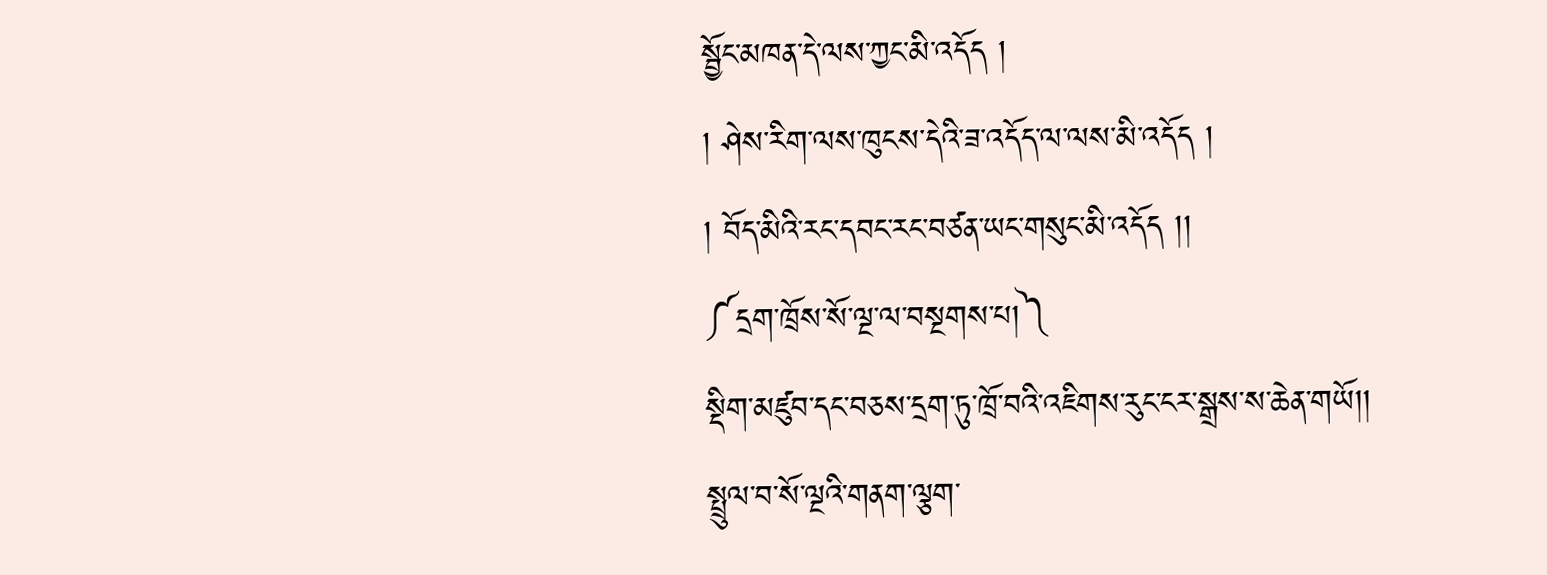སྦྱོང་མཁན་དེ་ལས་ཀྱང་མི་འདོད །
། ཤེས་རིག་ལས་ཁུངས་དེའི་ཟ་འདོད་ལ་ལས་མི་འདོད །
། བོད་མིའི་རང་དབང་རང་བཙན་ཡང་གསུང་མི་འདོད །།
༼དྲག་ཁྲོས་སོ་ལྔ་ལ་བསྔགས་པ།༽
སྡིག་མཛུབ་དང་བཅས་དྲག་ཏུ་ཁྲོ་བའི་འཇིགས་རུང་ངར་སྒྲས་ས་ཆེན་གཡོ།།
སྤྲུལ་བ་སོ་ལྔའི་གནག་ལྕག་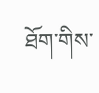ཐོག་གིས་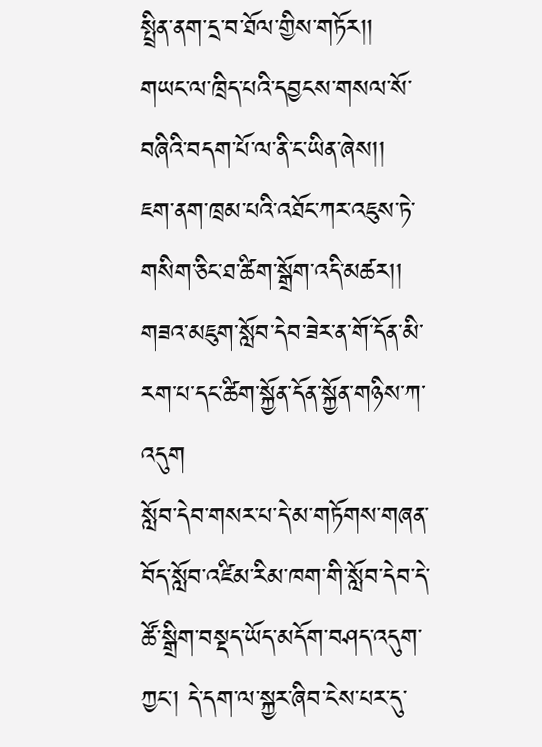སྤྲིན་ནག་དྲ་བ་ཐོལ་གྱིས་གཏོར།།
གཡང་ལ་ཁྲིད་པའི་དབྱངས་གསལ་སོ་བཞིའི་བདག་པོ་ལ་ནི་ང་ཡིན་ཞེས།།
ཇག་ནག་ཁྲམ་པའི་འཐོང་ཀར་འཇུས་ཏེ་གསིག་ཅིང་ཐ་ཚིག་སྒྲོག་འདི་མཚར།།
གཟའ་མཇུག་སློབ་དེབ་ཟེར་ན་གོ་དོན་མི་རག་པ་དང་ཚིག་སྐྱོན་དོན་སྐྱོན་གཉིས་ཀ་འདུག
སློབ་དེབ་གསར་པ་དེ་མ་གཏོགས་གཞན་བོད་སློབ་འཛིམ་རིམ་ཁག་གི་སློབ་དེབ་དེ་ཚོ་སྒྲིག་བསྡད་ཡོད་མདོག་བཤད་འདུག་ཀྱང་། དེ་དག་ལ་སྐྱར་ཞིབ་ངེས་པར་དུ་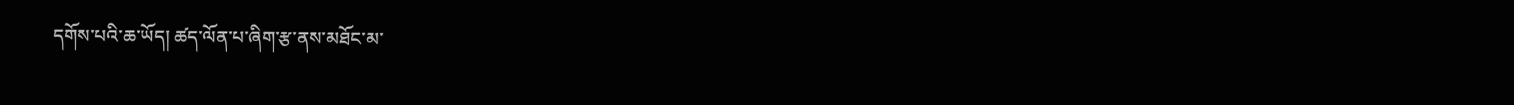དགོས་པའི་ཆ་ཡོད། ཚད་ལོན་པ་ཞིག་རྩ་ནས་མཐོང་མ་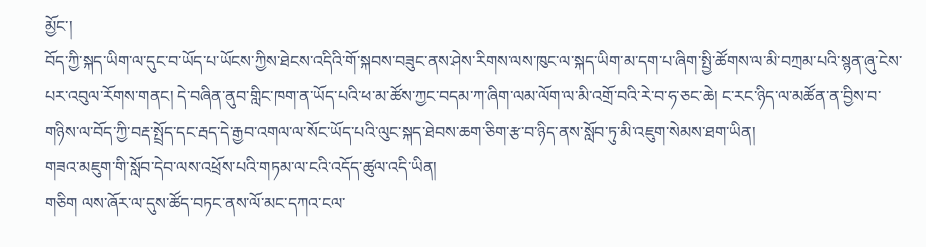མྱོང་།
བོད་ཀྱི་སྐད་ཡིག་ལ་དུང་བ་ཡོད་པ་ཡོངས་ཀྱིས་ཐེངས་འདིའི་གོ་སྐབས་བཟུང་ནས་ཤེས་རིགས་ལས་ཁུང་ལ་སྐད་ཡིག་མ་དག་པ་ཞིག་སྤྱི་ཚོགས་ལ་མི་བཀྲམ་པའི་སྙན་ཞུ་ངེས་པར་འབུལ་རོགས་གནང། དེ་བཞིན་ནུབ་གླིང་ཁག་ན་ཡོད་པའི་ཕ་མ་ཚོས་ཀྱང་བདམ་ཀ་ཞིག་ལམ་ལོག་ལ་མི་འགྲོ་བའི་རེ་བ་ཧ་ཅང་ཆེ། ང་རང་ཉིད་ལ་མཚོན་ན་བྱིས་བ་གཉིས་ལ་བོད་ཀྱི་བརྡ་སྤྲོད་དང་རྦད་དེ་རྒྱབ་འགལ་ལ་སོང་ཡོད་པའི་ལུང་སྐད་ཐེབས་ཆག་ཅིག་རྩ་བ་ཉིད་ནས་སློབ་ཏུ་མི་འཇུག་སེམས་ཐག་ཡིན།
གཟའ་མཇུག་གི་སློབ་དེབ་ལས་འཕྲོས་པའི་གཏམ་ལ་ངའི་འདོད་ཚུལ་འདི་ཡིན།
གཅིག ལས་ཞོར་ལ་དུས་ཚོད་བཏང་ནས་ལོ་མང་དཀའ་ངལ་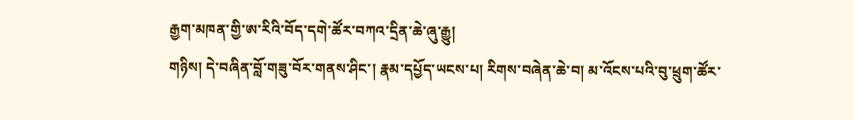རྒྱག་མཁན་གྱི་ཨ་རིའི་བོད་དགེ་ཚོར་བཀའ་དྲིན་ཆེ་ཞུ་རྒྱུ།
གཉིས། དེ་བཞིན་བློ་གཟུ་བོར་གནས་ཤིང་། རྣམ་དཔྱོད་ཡངས་པ། རིགས་བཞེན་ཆེ་བ། མ་འོངས་པའི་བུ་ཕྲུག་ཚོར་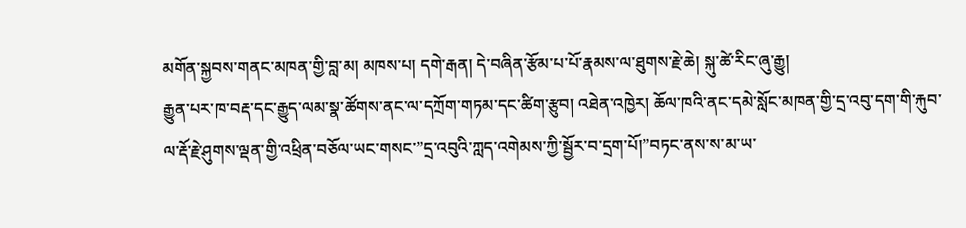མགོན་སྐྱབས་གནང་མཁན་གྱི་བླ་མ། མཁས་པ། དགེ་རྒན། དེ་བཞིན་རྩོམ་པ་པོ་རྣམས་ལ་ཐུགས་རྗེ་ཆེ། སྐུ་ཚེ་རིང་ཞུ་རྒྱུ།
རྒྱུན་པར་ཁ་བརྡ་དང་རྒྱུད་ལམ་སྣ་ཚོགས་ནང་ལ་དཀྲོག་གཏམ་དང་ཚིག་རྩུབ། འཐེན་འཁྱེར། ཆོལ་ཁའི་ནང་དམེ་སློང་མཁན་གྱི་དྲ་འབུ་དག་གི་རྐུབ་ལ་རྡོ་རྗེ་ཤུགས་ལྡན་གྱི་འཕྲིན་བཅོལ་ཡང་གསང་”དྲ་འབུའི་ཀླད་འགེམས་ཀྱི་སྦྱོར་བ་དྲག་པོ།”བཏང་ནས་ས་མ་ཡ་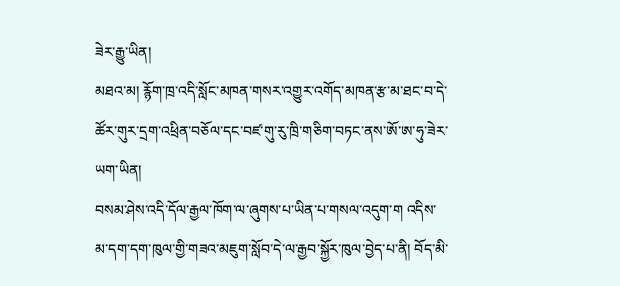ཟེར་རྒྱུ་ཡིན།
མཐའ་མ། རྙོག་ཁྲ་འདི་སློང་མཁན་གསར་འགྱུར་འགོད་མཁན་རྩ་མ་ཐང་བ་དེ་ཚོར་གུར་དྲག་འཕྲིན་བཅོལ་དང་བཛ་གུ་རུ་ཁྲི་གཅིག་བཏང་ནས་ཨོ་ཨ་ཧུ་ཟེར་ཡག་ཡིན།
བསམ་ཤེས་འདི་དོལ་རྒྱལ་ཁོག་ལ་ཞུགས་པ་ཡིན་པ་གསལ་འདུག་ག འདིས་མ་དག་དག་ཁུལ་གྱི་གཟའ་མཇུག་སློབ་དེ་ལ་རྒྱབ་སྐྱོར་ཁུལ་བྱེད་པ་ནི། བོད་མི་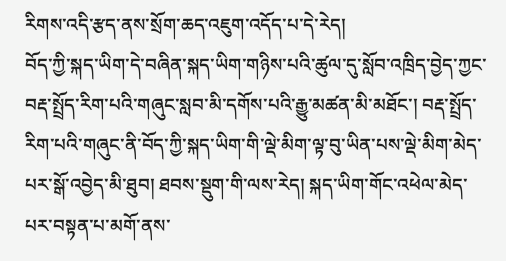རིགས་འདི་རྩད་ནས་སྲོག་ཆད་འཇུག་འདོད་པ་དེ་རེད།
བོད་ཀྱི་སྐད་ཡིག་དེ་བཞིན་སྐད་ཡིག་གཉིས་པའི་ཚུལ་དུ་སློབ་འཁྲིད་བྱེད་ཀྱང་བརྡ་སྤྲོད་རིག་པའི་གཞུང་སླབ་མི་དགོས་པའི་རྒྱུ་མཚན་མི་མཐོང་། བརྡ་སྤྲོད་རིག་པའི་གཞུང་ནི་བོད་ཀྱི་སྐད་ཡིག་གི་ལྡེ་མིག་ལྟ་བུ་ཡིན་པས་ལྡེ་མིག་མེད་པར་སྒོ་འབྱེད་མི་ཐུབ། ཐབས་སྡུག་གི་ལས་རེད། སྐད་ཡིག་གོང་འཕེལ་མེད་པར་བསྟན་པ་མགོ་ནས་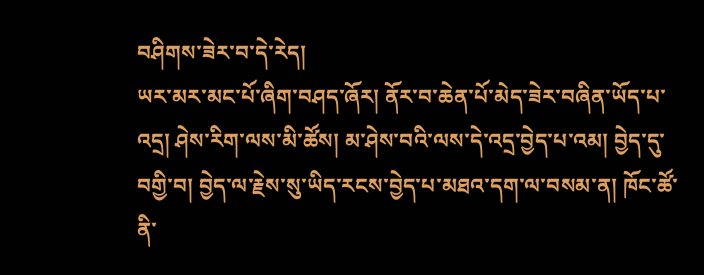བཤིགས་ཟེར་བ་དེ་རེད།
ཡར་མར་མང་པོ་ཞིག་བཤད་ཞོར། ནོར་བ་ཆེན་པོ་མེད་ཟེར་བཞིན་ཡོད་པ་འདྲ། ཤེས་རིག་ལས་མི་ཚོས། མ་ཤེས་བའི་ལས་དེ་འདྲ་བྱེད་པ་འམ། བྱེད་དུ་བགྱི་བ། བྱེད་ལ་རྗེས་སུ་ཡིད་རངས་བྱེད་པ་མཐའ་དག་ལ་བསམ་ན། ཁོང་ཚོ་ནི་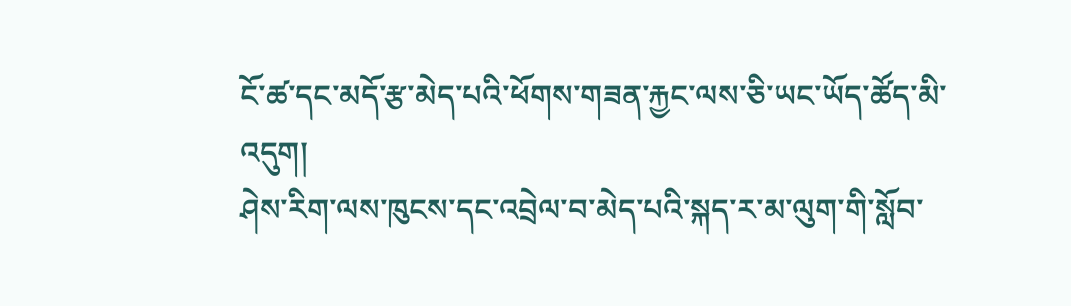ངོ་ཚ་དང་མདོ་རྩ་མེད་པའི་ཕོགས་གཟན་རྐྱང་ལས་ཅི་ཡང་ཡོད་ཚོད་མི་འདུག།
ཤེས་རིག་ལས་ཁུངས་དང་འབྲེལ་བ་མེད་པའི་སྐད་ར་མ་ལུག་གི་སློབ་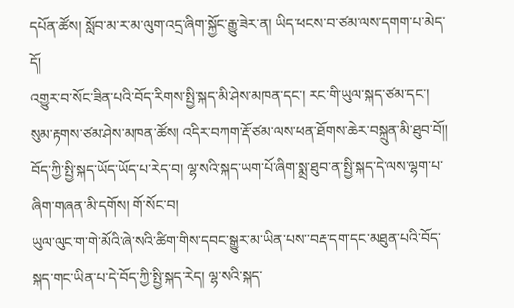དཔོན་ཚོས། སློབ་མ་ར་མ་ལུག་འདྲ་ཞིག་སྐྱོང་རྒྱུ་ཟེར་ན། ཡིད་ཕངས་བ་ཙམ་ལས་དགག་པ་མེད་དོ།
འགྱུར་བ་སོང་ཟིན་པའི་བོད་རིགས་སྤྱི་སྐད་མི་ཤེས་མཁན་དང་། རང་གི་ཡུལ་སྐད་ཙམ་དང་། སུམ་རྟགས་ཙམ་ཤེས་མཁན་ཚོས། འདིར་བཀག་རྡོ་ཙམ་ལས་ཕན་ཐོགས་ཆེར་བསྐྲུན་མི་ཐུབ་བོ།།
བོད་ཀྱི་སྤྱི་སྐད་ཡོད་ཡོད་པ་རེད་བ། ལྷ་སའི་སྐད་ཡག་པོ་ཞིག་སྨྲ་ཐུབ་ན་སྤྱི་སྐད་དེ་ལས་ལྷག་པ་ཞིག་གཞན་མི་དགོས། གོ་སོང་བ།
ཡུལ་ལུང་ག་གེ་མོའི་ཞེ་སའི་ཚིག་གིས་དབང་སྒྱུར་མ་ཡིན་པས་་བརྡ་དག་དང་མཐུན་པའི་བོད་སྐད་གང་ཡིན་པ་དེ་བོད་ཀྱི་སྤྱི་སྐད་རེད། ལྷ་སའི་སྐད་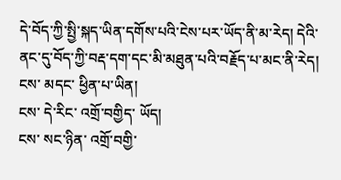དེ་བོད་ཀྱི་སྤྱི་སྐད་ཡིན་དགོས་པའི་ངེས་པར་ཡོད་ནི་མ་རེད། དེའི་ནང་དུ་བོད་ཀྱི་བརྡ་དག་དང་མི་མཐུན་པའི་བརྗོད་པ་མང་ནི་རེད།
ངས་ མདང་ ཕྱིན་པ་ཡིན།
ངས་ དེ་རིང་ འགྲོ་བགྱིད་ ཡོད།
ངས་ སང་ཉིན་ འགྲོ་བགྱི་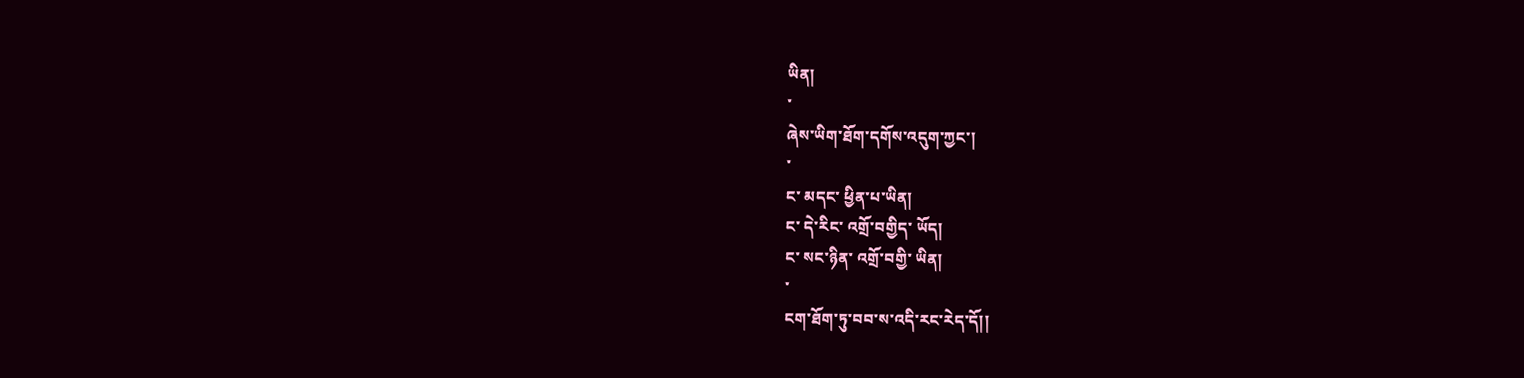ཡིན།
་
ཞེས་ཡིག་ཐོག་དགོས་འདུག་ཀྱང་།
་
ང་ མདང་ ཕྱིན་པ་ཡིན།
ང་ དེ་རིང་ འགྲོ་བགྱིད་ ཡོད།
ང་ སང་ཉིན་ འགྲོ་བགྱི་ ཡིན།
་
ངག་ཐོག་ཏུ་བབ་ས་འདི་རང་རེད་དོ།།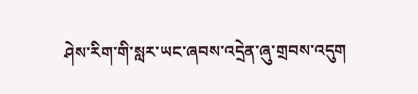ཤེས་རིག་གི་སླར་ཡང་ཞབས་འདྲེན་ཞུ་གྲབས་འདུག